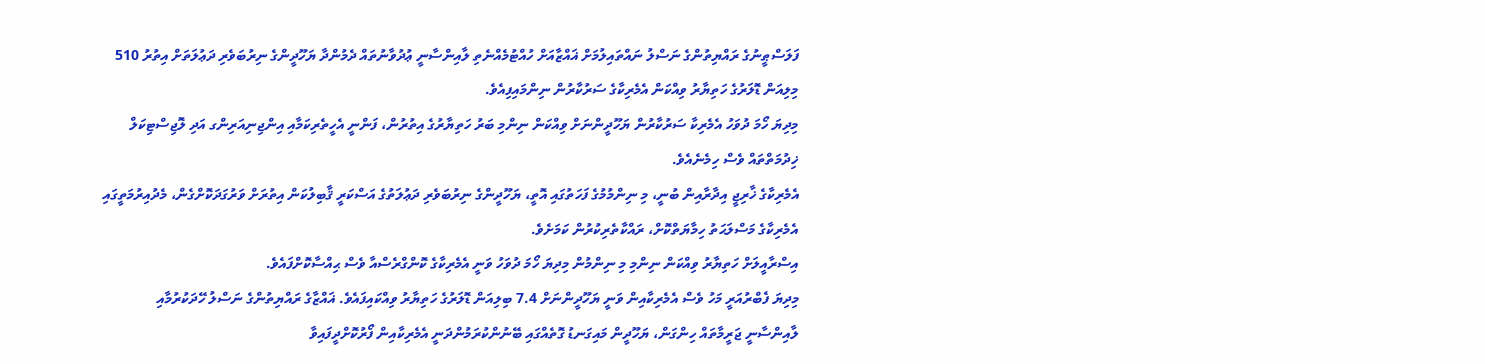ފަލަސްޠީނުގެ ރައްޔިތުންގެ ނަސްލު ނައްތައިލުމަށް ޣައްޒާއަށް ހުއްޓުމެއްނެތި ލާއިންސާނީ ޢުދުވާނުތައް ދެމުންދާ ޔަހޫދީންގެ ނިރުބަވެރި ދަޢުލަތަށް އިތުރު 510 މިލިއަން ޑޮލަރުގެ ހަތިޔާރު ވިއްކަން އެމެރިކާގެ ސަރުކާރުން ނިންމައިފިއެވެ.
މިދިޔަ ހޯމަ ދުވަހު އެމެރިކާ ސަރުކާރުން ޔަހޫދީންނަށް ވިއްކަން ނިންމި ބަރު ހަތިޔާރުގެ އިތުރުން، ފަންނީ އެހީތެރިކަމާއި އިންޖިނިއަރިންގ އަދި ލޮޖިސްޓިކަލް ޚިދުމަތްތައް ވެސް ހިމެނެއެވެ.
އެމެރިކާގެ ޚާރިޖީ އިދާރާއިން ބުނީ، މި ނިންމުމުގެ ފަހަތުގައި އޮތީ، ޔަހޫދީންގެ ނިރުބަވެރި ދަޢުލަތުގެ އަސްކަރީ ޤާބިލުކަން އިތުރަށް ވަރުގަދަކޮށްގެން، މެދުއިރުމަތީގައި އެމެރިކާގެ މަސްލަޙަތު ހިމާޔަތްކޮށް، ރައްކާތެރިކުރުން ކަމަށެވެ.
އިސްރާއީލަށް ހަތިޔާރު ވިއްކަން ނިންމި މި ނިންމުން މިދިޔަ ހޯމަ ދުވަހު ވަނީ އެމެރިކާގެ ކޮންގްރެސްއާ ވެސް ޙިއްސާކޮށްފައެވެ.
މިދިޔަ ފެބްރުއަރީ މަހު ވެސް އެމެރިކާއިން ވަނީ ޔަހޫދީންނަށް 7.4 ބިލިއަން ޑޮލަރުގެ ހަތިޔާރު ވިއްކައިފައެވެ. ޣައްޒާގެ ރައްޔިތުންގެ ނަސްލު ހޭދަކުރުމާއި ލާއިންސާނީ ޖަރީމާތައް ހިންގަން، ޔަހޫދީން މައިގަނޑު ގޮތެއްގައި ބޭނުންކުރަމުންދަނީ އެމެރިކާއިން ފޯރުކޮށްދީފައިވާ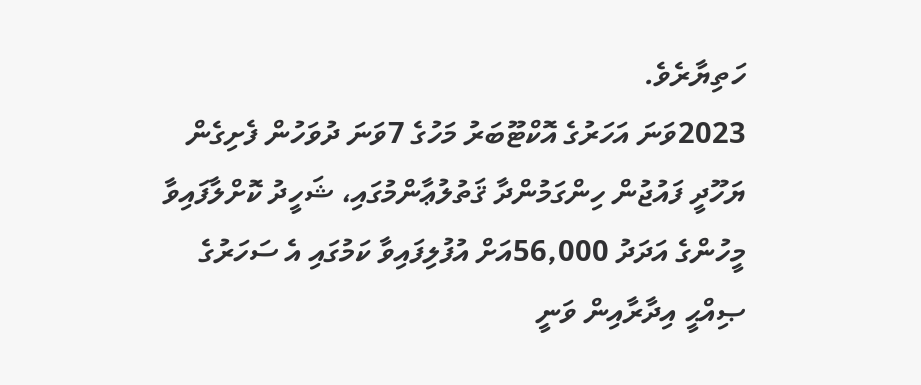ހަތިޔާރެވެ.
2023ވަނަ އަހަރުގެ އޮކްޓޫބަރު މަހުގެ 7ވަނަ ދުވަހުން ފެށިގެން ޔަހޫދީ ފައުޖުން ހިންގަމުންދާ ޤަތުލުޢާންމުގައި، ޝަހީދު ކޮށްލާފައިވާ މީހުންގެ އަދަދު 56,000އަށް އުފުލިފައިވާ ކަމުގައި އެ ސަހަރުގެ ޞިއްޙީ އިދާރާއިން ވަނީ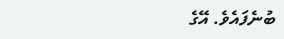ބުނެފައެވެ. އޭގެ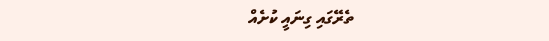ތެރޭގައި ގިނައީ ކުށެއް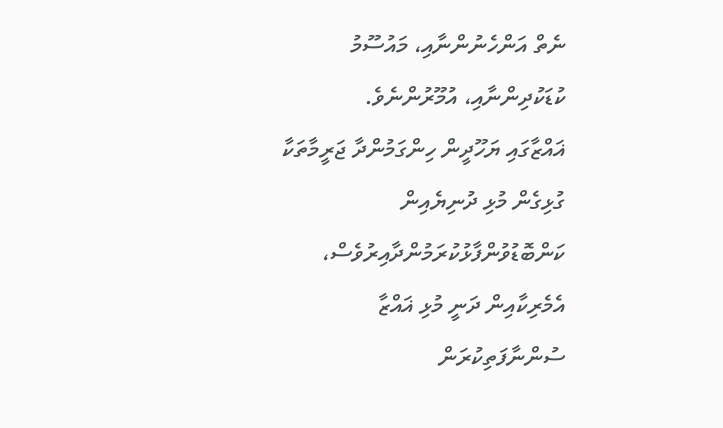ނެތް އަންހެނުންނާއި، މައުސޫމު ކުޑަކުދިންނާއި، އުމޫރުންނެވެ.
ޣައްޒާގައި ޔަހޫދީން ހިންގަމުންދާ ޖަރީމާތަކާ ގުޅިގެން މުޅި ދުނިޔެއިން ކަންބޮޑުވުންފާޅުކުރަމުންދާއިރުވެސް، އެމެރިކާއިން ދަނީ މުޅި ޣައްޒާ ސުންނާފަތިކުރަން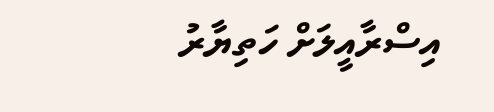އިސްރާއީލަށް ހަތިޔާރު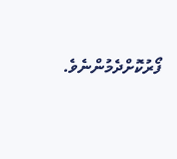ފޯރުކޮށްދެމުންނެވެ.